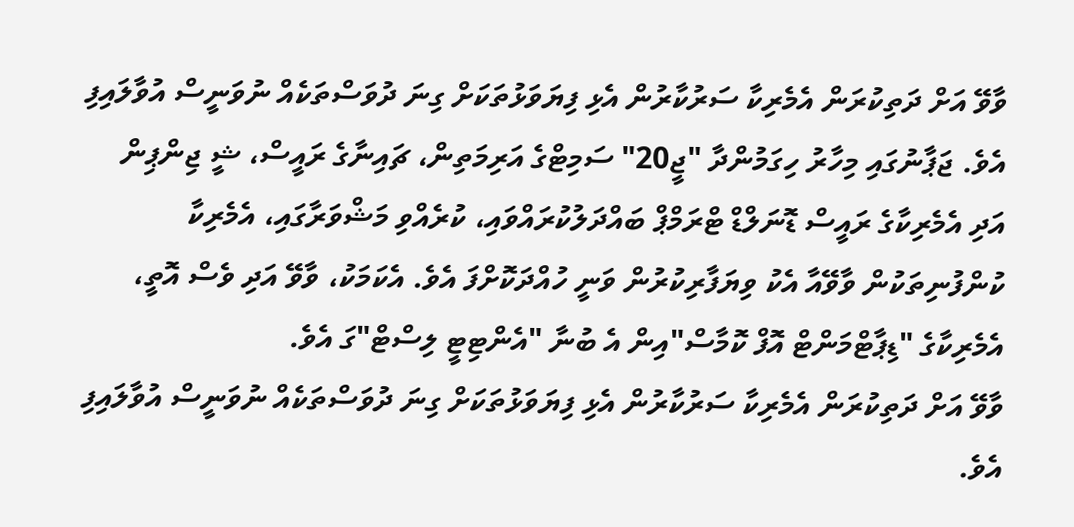ވާވޭ އަށް ދަތިކުރަން އެމެރިކާ ސަރުކާރުން އެޅި ފިޔަވަޅުތަކަށް ގިނަ ދުވަސްތަކެއް ނުވަނީސް އުވާލައިފި އެވެ. ޖަޕާނުގައި މިހާރު ހިގަމުންދާ "ޖީ20" ސަމިޓްގެ އަރިމަތިން، ޗައިނާގެ ރައީސް، ޝީ ޖިންޕިން އަދި އެމެރިކާގެ ރައީސް ޑޮނަލްޑް ޓްރަމްޕް ބައްދަލުކުރައްވައި، ކުރެއްވި މަޝްވަރާގައި، އެމެރިކާ ކުންފުނިތަކުން ވާވޭއާ އެކު ވިޔަފާރިކުރުން ވަނީ ހުއްދަކޮށްފަ އެވެ. އެކަމަކު، ވާވޭ އަދި ވެސް އޮތީ، އެމެރިކާގެ "ޑިޕާޓްމަންޓް އޮފް ކޮމާސް"އިން އެ ބުނާ "އެންޓިޓީ ލިސްޓް"ގަ އެވެ.
ވާވޭ އަށް ދަތިކުރަން އެމެރިކާ ސަރުކާރުން އެޅި ފިޔަވަޅުތަކަށް ގިނަ ދުވަސްތަކެއް ނުވަނީސް އުވާލައިފި އެވެ.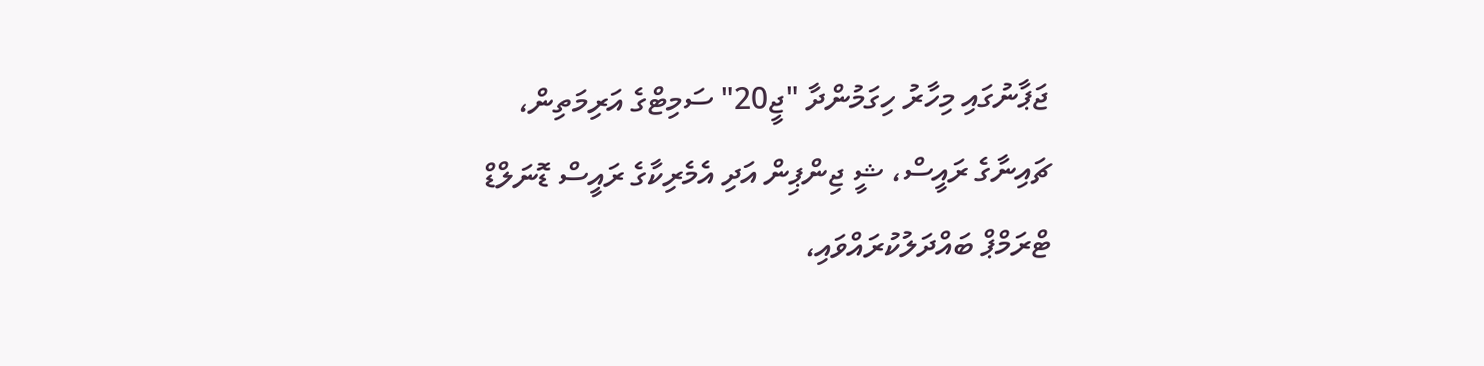ޖަޕާނުގައި މިހާރު ހިގަމުންދާ "ޖީ20" ސަމިޓްގެ އަރިމަތިން، ޗައިނާގެ ރައީސް، ޝީ ޖިންޕިން އަދި އެމެރިކާގެ ރައީސް ޑޮނަލްޑް ޓްރަމްޕް ބައްދަލުކުރައްވައި،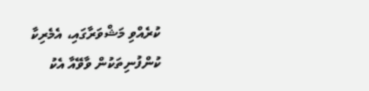ކުރެއްވި މަޝްވަރާގައި، އެމެރިކާ ކުންފުނިތަކުން ވާވޭއާ އެކު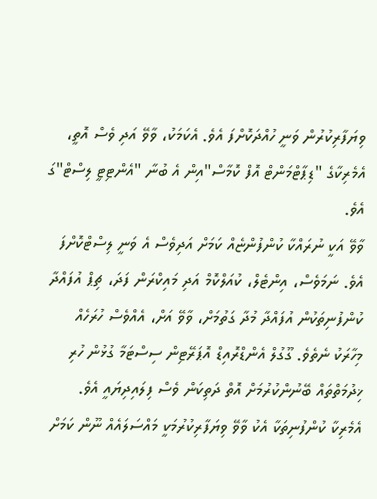ވިޔަފާރިކުރުން ވަނީ ހުއްދަކޮށްފަ އެވެ. އެކަމަކު، ވާވޭ އަދި ވެސް އޮތީ، އެމެރިކާގެ "ޑިޕާޓްމަންޓް އޮފް ކޮމާސް"އިން އެ ބުނާ "އެންޓިޓީ ލިސްޓް"ގަ އެވެ.
ވާވޭ އަކީ ނުރައްކާ ކުންފުންޏެއް ކަމަށް އަދިވެސް އެ ވަނީ ލިސްޓްކޮށްފަ އެވެ. ނަމަވެސް، އިންޓެލް، ކުއަލްކޮމް އަދި މައިކްރަން ފަދަ، ޗިޕް އުފައްދާ ކުންފުނިތަކުން އުފައްދާ މުދާ ގަތުމަށް، ވާވޭ އަށް، އެއްވެސް ހުރަހެއް މިހާރަކު ނެތެވެ. ގޫގުލް އެންޑްރޮއިޑް އޮޕަރޭޓިން ސިސްޓަމާ ގުޅުން ހުރި ޚިދުމަތްތައް ބޭނުންކުރުމަށް އޮތް ދަތިކަން ވެސް ފިލައިދިޔައީ އެވެ.
އެމެރިކާ ކުންފުނިތަކާ އެކު ވާވޭ ވިޔަފާރިކުރުމަކީ މައްސަލައެއް ނޫން ކަމަށް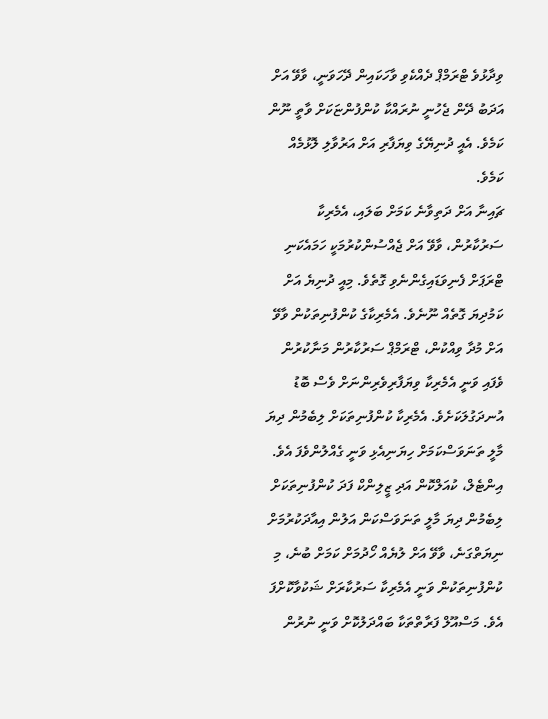ވިދާޅުވެ ޓްރަމްޕް ދެއްކެވި ވާހަކައިން ދޭހަވަނީ، ވާވޭ އަށް އަދަބު ދޭން ޖެހުނީ ނުރައްކާ ކުންފުންޏަކަށް ވާތީ ނޫން ކަމެވެ. އެއީ ދުނިޔޭގެ ވިޔަފާރި އަށް އަރުވާލި ލޮޅުމެއް ކަމެވެ.
ޗައިނާ އަށް ދަތިވާނެ ކަމަށް ބަލައި، އެމެރިކާ ސަރުކާރުން، ވާވޭ އަށް ޖެއްސުންކުރުމަކީ ހަމައެކަނި ޓްރަޕަށް ފެނިވަޑައިގެންނެވި ގޮތެވެ. މިއީ ދުނިޔެ އަށް ކަމުދިޔަ ގޮތެއް ނޫނެވެ. އެމެރިކާގެ ކުންފުނިތަކުން ވާވޭ އަށް މުދާ ވިއްކުން، ޓްރަމްޕް ސަރުކާރުން މަނާކުރުން ވެފައި ވަނީ އެމެރިކާ ވިޔަފާރިވެރިންނަށް ވެސް ބޮޑު އުނދަގުލަކަށެވެ. އެމެރިކާ ކުންފުނިތަކަށް ލިބެމުން ދިޔަ މާލީ ތަނަވަސްކަމަށް ހިޔަނިއެޅި ވަނީ ގެއްލުންވެފަ އެވެ.
އިންޓެލް، ކުއަލްކޮން އަދި ޒީލިންކް ފަދަ ކުންފުނިތަކަށް ލިބެމުން ދިޔަ މާލީ ތަނަވަސްކަން އަލުން އިއާދަކުރުމަށް ނިޔަތްގަނެ، ވާވޭ އަށް ލުޔެއް ހޯދުމަށް ކަމަށް ބުނެ، މި ކުންފުނިތަކުން ވަނީ އެމެރިކާ ސަރުކާރަށް ޝަކުވާކޮށްފަ އެވެ. މަސްއޫލް ފަރާތްތަކާ ބައްދަލުކޮށް ވަނީ ނުރުން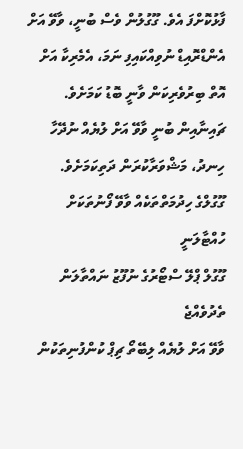ފާޅުކޮށްފަ އެވެ. ގޫގުލުން ވެސް ބުނީ، ވާވޭ އަށް އެންޑްރޮއިޑް ނުވިއްކައިފި ނަމަ، އެމެރިކާ އަށް އޮތް ބިރުވެރިކަން ވާނީ ބޮޑު ކަމަށެވެ. ޗައިނާއިން ބުނީ ވާވޭ އަށް ލުޔެއް ނުދޭހާ ހިނދު، މަޝްވަރާކުރަން ދަތިކަމަށެވެ.
ގޫގުލްގެ ހިދުމަތްތަކެއް ވާވޭ ފޯނުތަކަށް ހުއްޓާލަނީ
ގޫގުލް ޕްލޭ ސްޓޯރުގެ ނުފޫޒު ނައްތާލަން ތެދުވެއްޖެ
ވާވޭ އަށް ލުޔެއް ލިބޭތޯ ޗިޕް ކުންފުނިތަކުން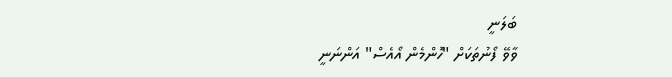ބަލަނީ
ވާވޭ ފޯނުތަކަށް "ހޮންމެން އޯއެސް" އަންނަނީ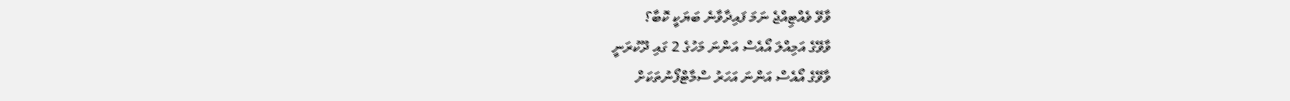ވާވޭ ވެއްޓިއްޖެ ނަމަ ފައިދާވާނެ ބަޔަކީ ކޮބާ؟
ވާވޭގެ އަމިއްލަ އޯއެސް އަންނަ މަހުގެ 2 ގައި ދޫކުރަނީ
ވާވޭގެ އޯއެސް އަންނަ އަހަރު ސްމާޓްފޯނުތަކަށް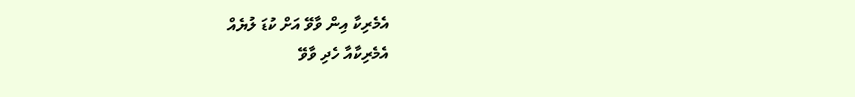އެމެރިކާ އިން ވާވޭ އަށް ކުޑަ ލުޔެއް
އެމެރިކާއާ ހެދި ވާވޭ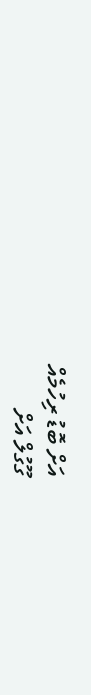އަށް ބޮޑު ރިހުމެއް
ގޫގުލް އަށް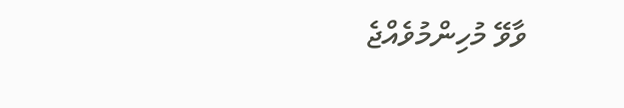ވާވޭ މުހިންމުވެއްޖެ